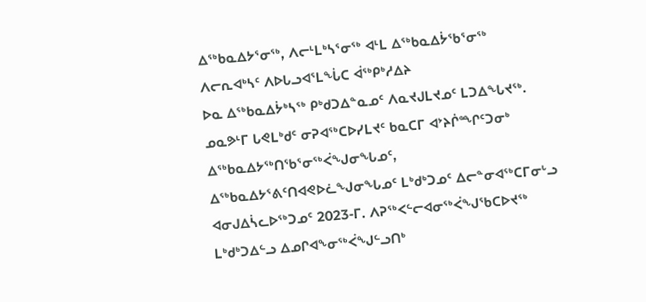ᐃᖅᑲᓇᐃᔭᕐᓂᖅ, ᐱᓕᒻᒪᒃᓴᕐᓂᖅ ᐊᒻᒪ ᐃᖅᑲᓇᐃᔮᖃᕐᓂᖅ
ᐱᓕᕆᐊᒃᓴᑦ ᐱᐅᒐᓗᐊᕐᒪᖔᑕ ᐋᖅᑭᒃᓱᐃᔨ
ᐅᓇ ᐃᖅᑲᓇᐃᔮᒃᓴᖅ ᑭᒃᑯᑐᐃᓐᓇᓄᑦ ᐱᓇᔪᒍᒪᔪᓄᑦ ᒪᑐᐃᖓᔪᖅ.
ᓄᓇᕗᒻᒥ ᒐᕙᒪᒃᑯᑦ ᓂᕈᐊᖅᑕᐅᓯᒪᔪᑦ ᑲᓇᑕᒥ ᐊᔾᔨᒌᙱᑦᑐᓂᒃ ᐃᖅᑲᓇᐃᔭᖅᑎᖃᕐᓂᖅᐹᖑᓂᖓᓄᑦ, ᐃᖅᑲᓇᐃᔭᕐᕕᑦᑎᐊᕙᐅᓛᖑᓂᖓᓄᑦ ᒪᒃᑯᒃᑐᓄᑦ ᐃᓕᓐᓂᐊᖅᑕᒥᓂᒡᓗ ᐊᓂᒍᐃᓵᓚᐅᖅᑐᓄᑦ 2023-ᒥ. ᐱᕈᖅᐸᓪᓕᐊᓂᖅᐹᖑᖃᑕᐅᔪᖅ ᒪᒃᑯᒃᑐᐃᓪᓗ ᐃᓄᒋᐊᖕᓂᖅᐹᖑᓪᓗᑎᒃ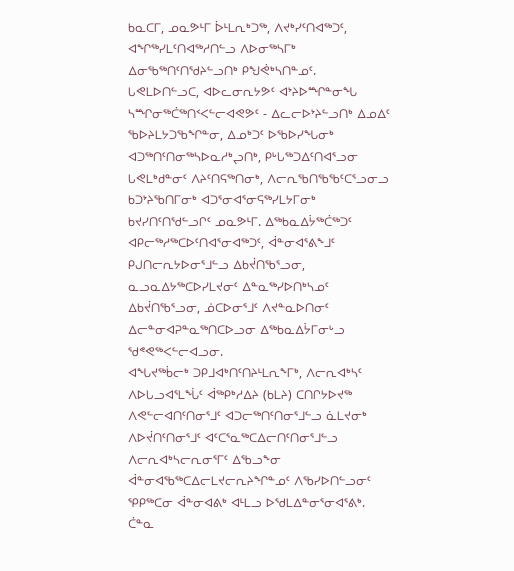ᑲᓇᑕᒥ, ᓄᓇᕗᒻᒥ ᐆᒻᒪᕆᒃᑐᖅ, ᐱᔪᒃᓯᑦᑎᐊᖅᑐᑦ, ᐊᖏᖅᓯᒪᑦᑎᐊᖅᓱᑎᓪᓗ ᐱᐅᓂᖅᓴᒥᒃ ᐃᓂᖃᖅᑎᑦᑎᖁᔨᓪᓗᑎᒃ ᑭᖑᕚᒃᓴᑎᓐᓄᑦ.  ᒐᕙᒪᐅᑎᓪᓗᑕ, ᐊᐅᓚᓂᕆᔭᕗᑦ ᐊᔾᔨᐅᙱᓐᓂᖓ ᓴᙱᓂᖅᑖᖅᑎᑉᐸᓪᓕᐊᕙᕗᑦ - ᐃᓚᓕᐅᔾᔨᓪᓗᑎᒃ ᐃᓄᐃᑦ ᖃᐅᔨᒪᔭᑐᖃᖏᓐᓂ, ᐃᓄᒃᑐᑦ ᐅᖃᐅᓯᖓᓂᒃ ᐊᑐᖅᑎᑦᑎᓂᖅᓴᐅᓇᓱᒃᖢᑎᒃ, ᑭᒡᒐᖅᑐᐃᑦᑎᐊᕐᓗᓂ ᒐᕙᒪᒃᑯᓐᓂᑦ ᐱᔨᑦᑎᕋᖅᑎᓂᒃ, ᐱᓕᕆᖃᑎᖃᖃᑦᑕᕐᓗᓂᓗ ᑲᑐᔾᔨᖃᑎᒥᓂᒃ ᐊᑐᕐᓂᐊᕐᓂᕋᖅᓯᒪᔭᒥᓂᒃ ᑲᔪᓯᑎᑦᑎᖁᓪᓗᒋᑦ ᓄᓇᕗᒻᒥ. ᐃᖅᑲᓇᐃᔮᖅᑖᖅᑐᑦ ᐊᑭᓕᖅᓱᖅᑕᐅᑦᑎᐊᕐᓂᐊᖅᑐᑦ, ᐋᓐᓂᐊᕐᕕᖕᒧᑦ ᑭᒍᑎᓕᕆᔭᐅᓂᕐᒧᓪᓗ ᐃᑲᔫᑎᖃᕐᓗᓂ, ᓇᓗᓇᐃᔭᖅᑕᐅᓯᒪᔪᓂᑦ ᐃᓐᓇᖅᓯᐅᑎᒃᓴᓄᑦ ᐃᑲᔫᑎᖃᕐᓗᓂ, ᓅᑕᐅᓂᕐᒧᑦ ᐱᔪᓐᓇᐅᑎᓂᑦ ᐃᓕᓐᓂᐊᕈᓐᓇᖅᑎᑕᐅᓗᓂ ᐃᖅᑲᓇᐃᔮᒥᓂᒡᓗ ᖁᕝᕙᖅᐸᓪᓕᐊᓗᓂ.
ᐊᖓᔪᖅᑳᓕᒃ ᑐᑭᒧᐊᒃᑎᑦᑎᔨᒻᒪᕆᖕᒥᒃ, ᐱᓕᕆᐊᒃᓴᑦ ᐱᐅᒐᓗᐊᕐᒪᖔᑦ ᐋᖅᑭᒃᓱᐃᔨ (ᑲᒪᔨ) ᑕᑎᒋᔭᐅᔪᖅ ᐱᕙᓪᓕᐊᑎᑦᑎᓂᕐᒧᑦ ᐊᑐᓕᖅᑎᑦᑎᓂᕐᒧᓪᓗ ᓈᒪᔪᓂᒃ ᐱᐅᔫᑎᑦᑎᓂᕐᒧᑦ ᐊᑦᑕᕐᓇᖅᑕᐃᓕᑎᑦᑎᓂᕐᒧᓪᓗ ᐱᓕᕆᐊᒃᓴᓕᕆᓂᕐᒥᑦ ᐃᖃᓗᖕᓂ ᐋᓐᓂᐊᖃᖅᑕᐃᓕᒪᔪᓕᕆᔨᖏᓐᓄᑦ ᐱᖃᓯᐅᑎᓪᓗᓂᑦ ᕿᑭᖅᑕᓂ ᐋᓐᓂᐊᕕᒃ ᐊᒻᒪᓗ ᐅᖁᒪᐃᓐᓂᕐᓂᐊᕐᕕᒃ. ᑖᓐᓇ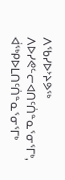ᐱᖃᓯᐅᔾᔨᕗᖅ ᐱᐅᓯᕙᓪᓕᐊᑎᑦᑏᓐᓇᕐᓂᕐᒥᒃ, ᐋᖅᑭᐅᒪᑎᑦᑏᓐᓇᕐᓂᕐᒥᒃ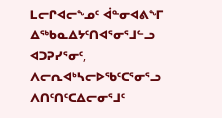ᒪᓕᒋᐊᓕᖕᓄᑦ ᐋᓐᓂᐊᕕᖕᒥ ᐃᖅᑲᓇᐃᔭᑦᑎᐊᕐᓂᕐᒧᓪᓗ ᐊᑐᕈᓯᕐᓂᑦ, ᐱᓕᕆᐊᒃᓴᓕᐅᖃᑦᑕᕐᓂᕐᓗ ᐱᑎᑦᑎᑦᑕᐃᓕᓂᕐᒧᑦ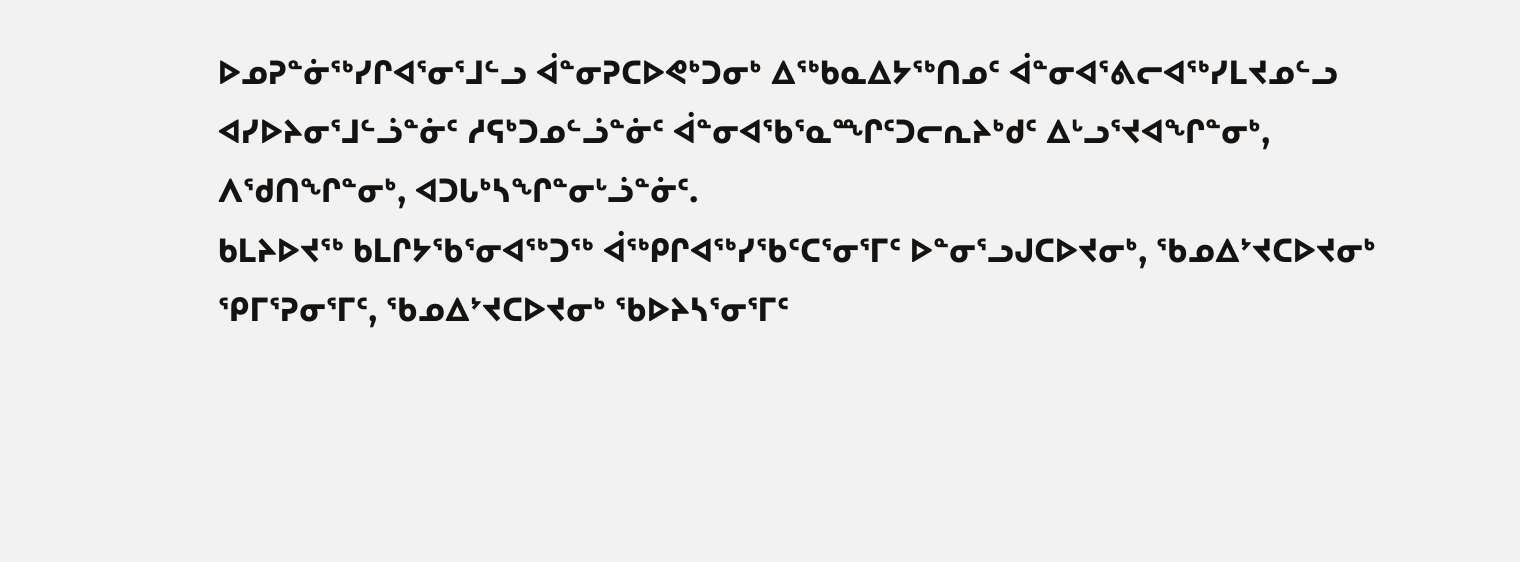ᐅᓄᕈᓐᓃᖅᓯᒋᐊᕐᓂᕐᒧᓪᓗ ᐋᓐᓂᕈᑕᐅᕙᒃᑐᓂᒃ ᐃᖅᑲᓇᐃᔭᖅᑎᓄᑦ ᐋᓐᓂᐊᕐᕕᓕᐊᖅᓯᒪᔪᓄᓪᓗ ᐊᓯᐅᔨᓂᕐᒧᓪᓘᓐᓃᑦ ᓱᕋᒃᑐᓄᓪᓘᓐᓃᑦ ᐋᓐᓂᐊᖃᕐᓇᙱᑦᑐᓕᕆᔨᒃᑯᑦ ᐃᒡᓗᕐᔪᐊᖏᓐᓂᒃ, ᐱᖁᑎᖏᓐᓂᒃ, ᐊᑐᒐᒃᓴᖏᓐᓂᒡᓘᓐᓃᑦ.
ᑲᒪᔨᐅᔪᖅ ᑲᒪᒋᔭᖃᕐᓂᐊᖅᑐᖅ ᐋᖅᑭᒋᐊᖅᓯᖃᑦᑕᕐᓂᕐᒥᑦ ᐅᓐᓂᕐᓗᒍᑕᐅᔪᓂᒃ, ᖃᓄᐃᔾᔪᑕᐅᔪᓂᒃ ᕿᒥᕐᕈᓂᕐᒥᑦ, ᖃᓄᐃᔾᔪᑕᐅᔪᓂᒃ ᖃᐅᔨᓴᕐᓂᕐᒥᑦ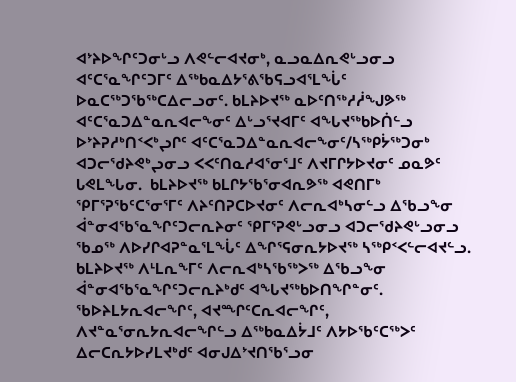ᐊᔾᔨᐅᖏᑦᑐᓂᒡᓗ ᐱᕙᓪᓕᐊᔪᓂᒃ, ᓇᓗᓇᐃᕆᕙᒡᓗᓂᓗ ᐊᑦᑕᕐᓇᖏᑦᑐᒥᑦ ᐃᖅᑲᓇᐃᔭᕐᕕᖃᕋᓗᐊᕐᒪᖔᑦ ᐅᓇᑕᖅᑐᖃᖅᑕᐃᓕᓗᓂᑦ. ᑲᒪᔨᐅᔪᖅ ᓇᐅᑦᑎᖅᓱᓲᖑᕗᖅ ᐊᑦᑕᕐᓇᑐᐃᓐᓇᕆᐊᓕᖕᓂᑦ ᐃᒡᓗᕐᔪᐊᒥᑦ ᐊᖓᔪᖅᑲᐅᑏᓪᓗ ᐅᔾᔨᕈᓱᒃᑎᑉᐸᒃᖢᒋᑦ ᐊᑦᑕᕐᓇᑐᐃᓐᓇᕆᐊᓕᖕᓂᑦ/ᓴᖅᑭᔮᖅᑐᓂᒃ ᐊᑐᓕᖁᔨᕙᒃᖢᓂᓗ ᐸᐸᑦᑎᓇᓱᐊᕐᓂᕐᒧᑦ ᐱᔪᒥᒋᔭᐅᔪᓂᑦ ᓄᓇᕗᑦ ᒐᕙᒪᖓᓂ.  ᑲᒪᔨᐅᔪᖅ ᑲᒪᒋᔭᖃᕐᓂᐊᕆᕗᖅ ᐊᕙᑎᒥᒃ ᕿᒥᕐᕈᖃᑦᑕᕐᓂᕐᒥᑦ ᐱᔨᑦᑎᕈᑕᐅᔪᓂᑦ ᐱᓕᕆᐊᒃᓴᓂᓪᓗ ᐃᖃᓗᖕᓂ ᐋᓐᓂᐊᖃᕐᓇᖏᑦᑐᓕᕆᔨᓂᑦ ᕿᒥᕐᕈᕙᒡᓗᓂᓗ ᐊᑐᓕᖁᔨᕙᒡᓗᓂᓗ ᖃᓄᖅ ᐱᐅᓯᒋᐊᕈᓐᓇᕐᒪᖔᑦ ᐃᖏᕐᕋᓂᕆᔭᐅᔪᖅ ᓴᖅᑭᑉᐸᓪᓕᐊᔪᓪᓗ. ᑲᒪᔨᐅᔪᖅ ᐱᒻᒪᕆᖕᒥᑦ ᐱᓕᕆᐊᒃᓴᖃᖅᐳᖅ ᐃᖃᓗᖕᓂ ᐋᓐᓂᐊᖃᕐᓇᖏᑦᑐᓕᕆᔨᒃᑯᑦ ᐊᖓᔪᖅᑲᐅᑎᖏᓐᓂᑦ.
ᖃᐅᔨᒪᔭᕆᐊᓕᖏᑦ, ᐊᔪᙱᑦᑕᕆᐊᓕᖏᑦ, ᐱᔪᓐᓇᕐᓂᕆᔭᕆᐊᓕᖏᓪᓗ ᐃᖅᑲᓇᐃᔮᒧᑦ ᐱᔭᐅᖃᑦᑕᖅᐳᑦ ᐃᓕᑕᕆᔭᐅᓯᒪᔪᒃᑯᑦ ᐊᓂᒍᐃᔾᔪᑎᖃᕐᓗᓂ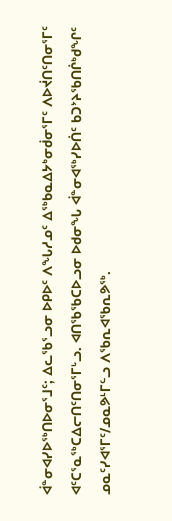ᐋᓐᓂᐊᓯᐅᖅᑎᐅᓂᕐᒧᑦ; ᐃᓚᖃᕐᓗᓂ ᐅᑭᐅᑦ ᐱᖓᓱᓄᑦ ᐃᖅᑲᓇᐃᔭᒃᓂᑰᓂᕐᒥᑦ ᐱᐅᔫᑎᑦᑎᓂᕐᒥᑦ ᐊᑦᑕᕐᓇᖅᑕᐃᓕᑎᑦᑎᓂᕐᒥᒡᓗ. ᐊᑎᖃᖃᑕᐅᓗᓂ ᐅᑯᓂᖓ ᐋᓐᓂᐊᖅᓯᐅᑏᑦ ᑲᑐᔾᔨᖃᑎᒌᒃᑯᖏᑦ ᓄᓇᑦᓯᐊᕐᒥᑦ/ᓄᓇᕗᒻᒥᓪᓗ ᐱᖃᕆᐊᖃᕆᕗᖅ.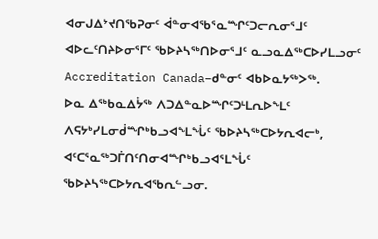ᐊᓂᒍᐃᔾᔪᑎᖃᕈᓂᑦ ᐋᓐᓂᐊᖃᕐᓇᙱᑦᑐᓕᕆᓂᕐᒧᑦ ᐊᐅᓚᑦᑎᔨᐅᓂᕐᒥᑦ ᖃᐅᔨᓴᖅᑎᐅᓂᕐᒧᑦ ᓇᓗᓇᐃᖅᑕᐅᓯᒪᓗᓂᑦ Accreditation Canada−ᑯᓐᓂᑦ ᐊᑲᐅᓇᔭᖅᐳᖅ.
ᐅᓇ ᐃᖅᑲᓇᐃᔮᖅ ᐱᑐᐃᓐᓇᐅᙱᑦᑐᒻᒪᕆᐅᖕᒪᑦ ᐱᕋᔭᒃᓯᒪᓂᑰᙱᒃᑲᓗᐊᖕᒪᖔᑦ ᖃᐅᔨᓴᖅᑕᐅᔭᕆᐊᓕᒃ, ᐊᑦᑕᕐᓇᖅᑐᒦᑎᑦᑎᓂᐊᙱᒃᑲᓗᐊᕐᒪᖔᑦ ᖃᐅᔨᓴᖅᑕᐅᔭᕆᐊᖃᕆᓪᓗᓂ.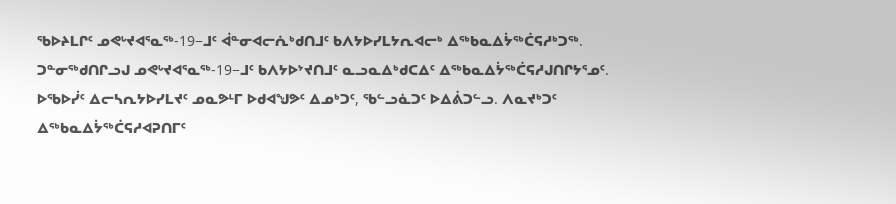ᖃᐅᔨᒪᒋᑦ ᓄᕙᒡᔪᐊᕐᓇᖅ-19−ᒧᑦ ᐋᓐᓂᐊᓕᕇᒃᑯᑎᒧᑦ ᑲᐱᔭᐅᓯᒪᔭᕆᐊᓕᒃ ᐃᖅᑲᓇᐃᔮᖅᑖᕋᓱᒃᑐᖅ. ᑐᓐᓂᖅᑯᑎᒋᓗᒍ ᓄᕙᒡᔪᐊᕐᓇᖅ-19−ᒧᑦ ᑲᐱᔭᐅᔾᔪᑎᒧᑦ ᓇᓗᓇᐃᒃᑯᑕᐃᑦ ᐃᖅᑲᓇᐃᔮᖅᑖᕋᓱᒍᑎᒋᔭᕐᓄᑦ.
ᐅᖃᐅᓰᑦ ᐃᓕᓴᕆᔭᐅᓯᒪᔪᑦ ᓄᓇᕗᒻᒥ ᐅᑯᐊᖑᕗᑦ ᐃᓄᒃᑐᑦ, ᖃᓪᓗᓈᑐᑦ ᐅᐃᕖᑐᓪᓗ. ᐱᓇᔪᒃᑐᑦ ᐃᖅᑲᓇᐃᔮᖅᑖᕋᓱᐊᕈᑎᒥᑦ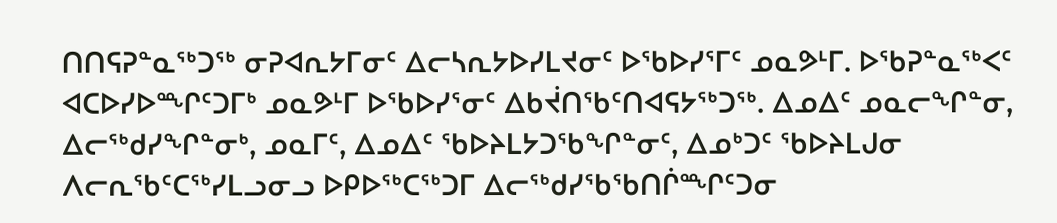ᑎᑎᕋᕈᓐᓇᖅᑐᖅ ᓂᕈᐊᕆᔭᒥᓂᑦ ᐃᓕᓴᕆᔭᐅᓯᒪᔪᓂᑦ ᐅᖃᐅᓯᕐᒥᑦ ᓄᓇᕗᒻᒥ. ᐅᖃᕈᓐᓇᖅᐸᑦ ᐊᑕᐅᓯᐅᙱᑦᑐᒥᒃ ᓄᓇᕗᒻᒥ ᐅᖃᐅᓯᕐᓂᑦ ᐃᑲᔫᑎᖃᑦᑎᐊᕋᔭᖅᑐᖅ. ᐃᓄᐃᑦ ᓄᓇᓕᖏᓐᓂ, ᐃᓕᖅᑯᓯᖏᓐᓂᒃ, ᓄᓇᒥᑦ, ᐃᓄᐃᑦ ᖃᐅᔨᒪᔭᑐᖃᖏᓐᓂᑦ, ᐃᓄᒃᑐᑦ ᖃᐅᔨᒪᒍᓂ ᐱᓕᕆᖃᑦᑕᖅᓯᒪᓗᓂᓗ ᐅᑭᐅᖅᑕᖅᑐᒥ ᐃᓕᖅᑯᓯᖃᖃᑎᒌᙱᑦᑐᓂ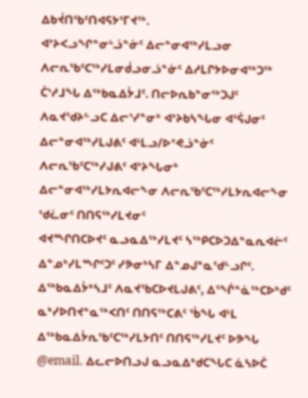ᐃᑲᔫᑎᖃᑦᑎᐊᕋᔭᕐᒥᔪᖅ.
ᐊᔾᔨᐸᓗᖏᓐᓂᒡᓘᓐᓃᑦ ᐃᓕᓐᓂᐊᖅᓯᒪᓗᓂ ᐱᓕᕆᖃᑦᑕᖅᓯᒪᓂᑰᓗᓂᓘᓐᓃᑦ ᐃᓱᒪᒋᔭᐅᓂᐊᖅᑐᖅ ᑖᔅᓱᒧᖓ ᐃᖅᑲᓇᐃᔮᒧᑦ. ᑎᓕᐅᕆᑲᓐᓂᖅᑐᒍᑦ ᐱᓇᔪᖁᔨᓪᓗᑕ ᐃᓕᔅᓯᓐᓂᒃ ᐊᔾᔨᑲᓴᖓᓂ ᐊᕐᕌᒍᓂᑦ ᐃᓕᓐᓂᐊᖅᓯᒪᒍᕕᑦ ᐊᒻᒪᓗ/ᐅᕝᕙᓘᓐᓃᑦ ᐱᓕᕆᖃᑦᑕᖅᓯᒍᕕᑦ ᐊᔾᔨᖓᓂᒃ ᐃᓕᓐᓂᐊᖅᓯᒪᔭᕆᐊᓕᖕᓂ ᐱᓕᕆᖃᑦᑕᖅᓯᒪᔭᕆᐊᓕᖕᓂ ᖁᓛᓂᑦ ᑎᑎᕋᖅᓯᒪᔪᓂᑦ
ᐊᔪᙱᑎᑕᐅᔪᑦ ᓇᓗᓇᐃᖅᓯᒪᔪᑦ ᓴᖅᑭᑕᐅᑐᐃᓐᓇᕆᐊᓖᑦ ᐃᓐᓄᒃᓯᒪᙱᑦᑐᑦ ᓯᕗᓂᒃᓴᒥ ᐃᓐᓄᒍᓐᓇᖁᓪᓗᒋᑦ.
ᐃᖅᑲᓇᐃᔮᒃᓴᒧᑦ ᐱᓇᔪᖃᑕᐅᔪᒪᒍᕕᑦ, ᐃᕐᖐᓐᓈᖅᑕᐅᒃᑯᑦ ᓇᒃᓯᐅᑎᔪᓐᓇᖅᐸᑎᑦ ᑎᑎᕋᖅᑕᕕᑦ ᖄᖓ ᐊᒻᒪ ᐃᖅᑲᓇᐃᔮᕆᖃᑦᑕᖅᓯᒪᔭᑎᑦ ᑎᑎᕋᖅᓯᒪᔪᑦ ᐅᕗᖓ @email. ᐃᓚᓕᐅᑎᓗᒍ ᓇᓗᓇᐃᒃᑯᑕᖓᑕ ᓈᓴᐅᑖ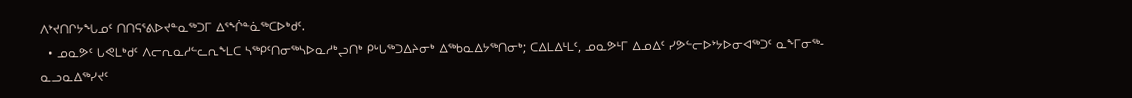ᐱᔾᔪᑎᒋᔭᖓᓄᑦ ᑎᑎᕋᕐᕕᐅᔪᓐᓇᖅᑐᒥ ᐃᕐᖐᓐᓈᖅᑕᐅᒃᑯᑦ.
  • ᓄᓇᕗᑦ ᒐᕙᒪᒃᑯᑦ ᐱᓕᕆᓇᓱᓪᓚᕆᖕᒪᑕ ᓴᖅᑭᑦᑎᓂᖅᓴᐅᓇᓱᒃᖢᑎᒃ ᑭᒡᒐᖅᑐᐃᔨᓂᒃ ᐃᖅᑲᓇᐃᔭᖅᑎᓂᒃ; ᑕᐃᒪᐃᒻᒪᑦ, ᓄᓇᕗᒻᒥ ᐃᓄᐃᑦ ᓯᕗᓪᓕᐅᔾᔭᐅᓂᐊᖅᑐᑦ ᓇᖕᒥᓂᖅ-ᓇᓗᓇᐃᖅᓯᔪᑦ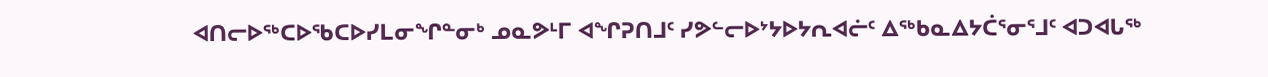ᐊᑎᓕᐅᖅᑕᐅᖃᑕᐅᓯᒪᓂᖏᓐᓂᒃ ᓄᓇᕗᒻᒥ ᐊᖏᕈᑎᒧᑦ ᓯᕗᓪᓕᐅᔾᔭᐅᔭᕆᐊᓖᑦ ᐃᖅᑲᓇᐃᔭᑖᕐᓂᕐᒧᑦ ᐊᑐᐊᒐᖅ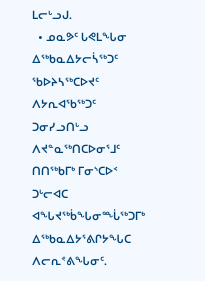ᒪᓕᒡᓗᒍ.
  • ᓄᓇᕗᑦ ᒐᕙᒪᖓᓂ ᐃᖅᑲᓇᐃᔭᓕᓵᖅᑐᑦ ᖃᐅᔨᓴᖅᑕᐅᔪᑦ ᐱᔭᕆᐊᖃᖅᑐᑦ ᑐᓂᓯᓗᑎᒡᓗ ᐱᔪᓐᓇᖅᑎᑕᐅᓂᕐᒧᑦ ᑎᑎᖅᑲᒥᒃ ᒥᓂᔅᑕᐅᑉ ᑐᒡᓕᐊᑕ ᐊᖓᔪᖅᑳᖓᓂᙶᖅᑐᒥᒃ ᐃᖅᑲᓇᐃᔭᕐᕕᒋᔭᖓᑕ ᐱᓕᕆᕝᕕᖓᓂᑦ.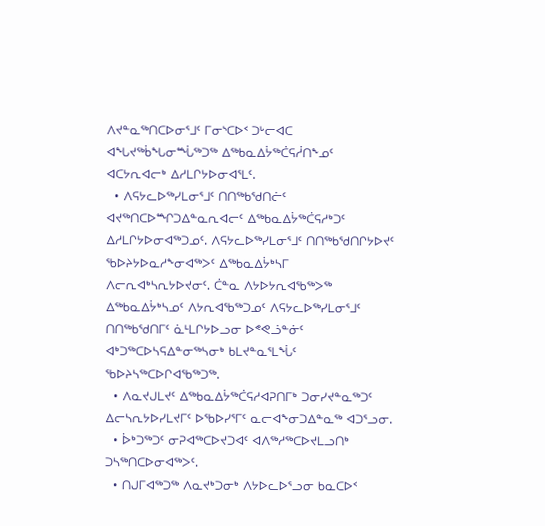ᐱᔪᓐᓇᖅᑎᑕᐅᓂᕐᒧᑦ ᒥᓂᔅᑕᐅᑉ ᑐᒡᓕᐊᑕ ᐊᖓᔪᖅᑳᖓᓂᙶᖅᑐᖅ ᐃᖅᑲᓇᐃᔮᖅᑖᕋᓲᑎᖕᓄᑦ ᐊᑕᔭᕆᐊᓕᒃ ᐃᓱᒪᒋᔭᐅᓂᐊᕐᒪᑦ.
  • ᐱᕋᔭᓚᐅᖅᓯᒪᓂᕐᒧᑦ ᑎᑎᖅᑲᖁᑎᓖᑦ ᐊᔪᖅᑎᑕᐅᙱᑐᐃᓐᓇᕆᐊᓕᑦ ᐃᖅᑲᓇᐃᔮᖅᑖᕋᓱᒃᑐᑦ ᐃᓱᒪᒋᔭᐅᓂᐊᖅᑐᓄᑦ. ᐱᕋᔭᓚᐅᖅᓯᒪᓂᕐᒧᑦ ᑎᑎᖅᑲᖁᑎᒋᔭᐅᔪᑦ ᖃᐅᔨᔭᐅᓇᓱᖕᓂᐊᖅᐳᑦ ᐃᖅᑲᓇᐃᔮᒃᓴᒥ ᐱᓕᕆᐊᒃᓴᕆᔭᐅᔪᓂᑦ. ᑖᓐᓇ ᐱᔭᐅᔭᕆᐊᖃᖅᐳᖅ ᐃᖅᑲᓇᐃᔮᒃᓴᓄᑦ ᐱᔭᕆᐊᖃᖅᑐᓄᑦ ᐱᕋᔭᓚᐅᖅᓯᒪᓂᕐᒧᑦ ᑎᑎᖅᑲᖁᑎᒥᑦ ᓈᒻᒪᒋᔭᐅᓗᓂ ᐅᕝᕙᓘᓐᓃᑦ ᐊᒃᑐᖅᑕᐅᓴᕋᐃᓐᓂᖅᓴᓂᒃ ᑲᒪᔪᓐᓇᕐᒪᖔᑦ ᖃᐅᔨᓴᖅᑕᐅᒋᐊᖃᖅᑐᖅ.
  • ᐱᓇᔪᒍᒪᔪᑦ ᐃᖅᑲᓇᐃᔮᖅᑖᕋᓱᐊᕈᑎᒥᒃ ᑐᓂᓯᔪᓐᓇᖅᑐᑦ ᐃᓕᓴᕆᔭᐅᓯᒪᔪᒥᑦ ᐅᖃᐅᓯᕐᒥᑦ ᓇᓕᐊᖕᓂᑐᐃᓐᓇᖅ ᐊᑐᕐᓗᓂ.
  • ᐆᒃᑐᖅᑐᑦ ᓂᕈᐊᖅᑕᐅᔪᑐᐊᑦ ᐊᐱᖅᓱᖅᑕᐅᔪᒪᓗᑎᒃ ᑐᓴᖅᑎᑕᐅᓂᐊᖅᐳᑦ.
  • ᑎᒍᒥᐊᖅᑐᖅ ᐱᓇᔪᒃᑐᓂᒃ ᐱᔭᐅᓚᐅᕐᓗᓂ ᑲᓇᑕᐅᑉ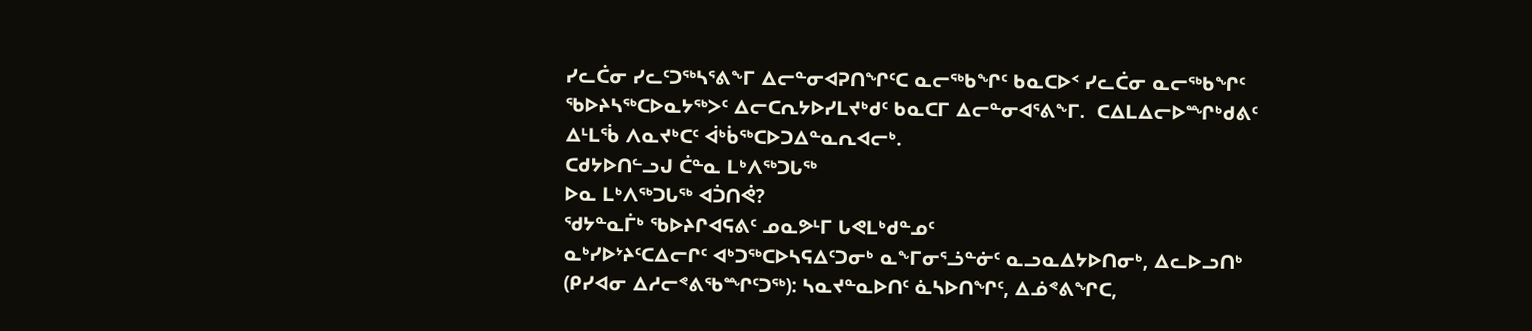ᓯᓚᑖᓂ ᓯᓚᑦᑐᖅᓴᕐᕕᖕᒥ ᐃᓕᓐᓂᐊᕈᑎᖏᑦᑕ ᓇᓕᖅᑲᖏᑦ ᑲᓇᑕᐅᑉ ᓯᓚᑖᓂ ᓇᓕᖅᑲᖏᑦ ᖃᐅᔨᓴᖅᑕᐅᓇᔭᖅᐳᑦ ᐃᓕᑕᕆᔭᐅᓯᒪᔪᒃᑯᑦ ᑲᓇᑕᒥ ᐃᓕᓐᓂᐊᕐᕕᖕᒥ.  ᑕᐃᒪᐃᓕᐅᙱᒃᑯᕕᑦ ᐃᒻᒪᖄ ᐱᓇᔪᒃᑕᑦ ᐋᒃᑳᖅᑕᐅᑐᐃᓐᓇᕆᐊᓕᒃ.
ᑕᑯᔭᐅᑎᓪᓗᒍ ᑖᓐᓇ ᒪᒃᐱᖅᑐᒐᖅ
ᐅᓇ ᒪᒃᐱᖅᑐᒐᖅ ᐊᑑᑎᕚ?
ᖁᔭᓐᓇᒦᒃ ᖃᐅᔨᒋᐊᕋᕕᑦ ᓄᓇᕗᒻᒥ ᒐᕙᒪᒃᑯᓐᓄᑦ
ᓇᒃᓯᐅᔾᔨᑦᑕᐃᓕᒋᑦ ᐊᒃᑐᖅᑕᐅᓴᕋᐃᑦᑐᓂᒃ ᓇᖕᒥᓂᕐᓘᓐᓃᑦ ᓇᓗᓇᐃᔭᐅᑎᓂᒃ, ᐃᓚᐅᓗᑎᒃ (ᑭᓯᐊᓂ ᐃᓱᓕᕝᕕᖃᙱᑦᑐᖅ): ᓴᓇᔪᓐᓇᐅᑎᑦ ᓈᓴᐅᑎᖏᑦ, ᐃᓅᕝᕕᖏᑕ,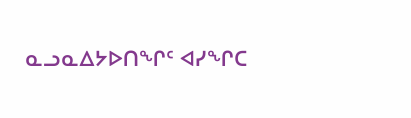ᓇᓗᓇᐃᔭᐅᑎᖏᑦ ᐊᓯᖏᑕ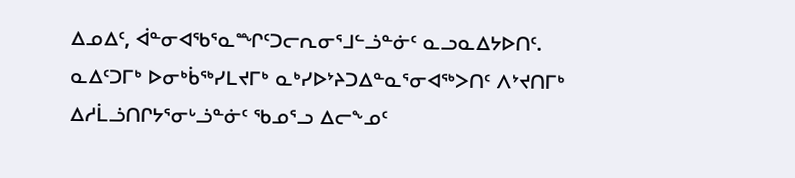ᐃᓄᐃᑦ, ᐋᓐᓂᐊᖃᕐᓇᙱᑦᑐᓕᕆᓂᕐᒧᓪᓘᓐᓃᑦ ᓇᓗᓇᐃᔭᐅᑎᑦ. ᓇᐃᑦᑐᒥᒃ ᐅᓂᒃᑳᖅᓯᒪᔪᒥᒃ ᓇᒃᓯᐅᔾᔨᑐᐃᓐᓇᕐᓂᐊᖅᐳᑎᑦ ᐱᔾᔪᑎᒥᒃ ᐃᓱᒫᓘᑎᒋᔭᕐᓂᒡᓘᓐᓃᑦ ᖃᓄᕐᓗ ᐃᓕᖕᓄᑦ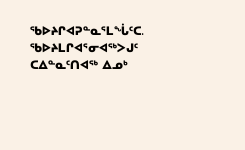ᖃᐅᔨᒋᐊᕈᓐᓇᕐᒪᖔᑦᑕ. ᖃᐅᔨᒪᒋᐊᕐᓂᐊᖅᐳᒍᑦ ᑕᐃᓐᓇᑦᑎᐊᖅ ᐃᓄᒃ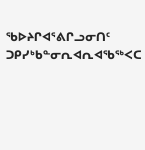ᖃᐅᔨᒋᐊᕐᕕᒋᓗᓂᑎᑦ ᑐᑭᓯᒃᑲᓐᓂᕆᐊᕆᐊᖃᖅᐸᑕ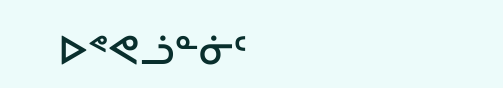ᐅᕝᕙᓘᓐᓃᑦ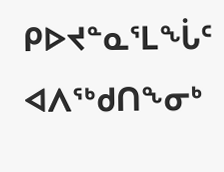ᑭᐅᔪᓐᓇᕐᒪᖔᑦ ᐊᐱᖅᑯᑎᖕᓂᒃ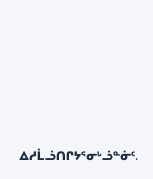ᐃᓱᒫᓘᑎᒋᔭᕐᓂᒡᓘᓐᓃᑦ.